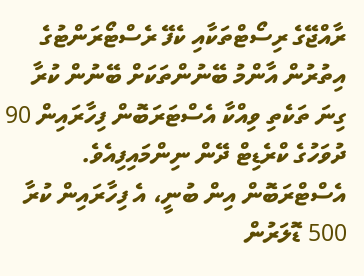ރާއްޖޭގެ ރިސޯޓްތަކާއި ކެފޭ ރެސްޓޯރަންޓުގެ އިތުރުން އާންމު ބޭނުންތަކަށް ބޭނުން ކުރާ ގިނަ ތަކެތި ވިއްކާ އެސްޓަރަބޮން ފިހާރައިން 90 ދުވަހުގެ ކްރެޑިޓް ދޭން ނިންމައިފިއެވެ.
އެސްޓްރަބޮން އިން ބުނީ، އެ ފިހާރައިން ކުރާ 500 ޑޮލަރުން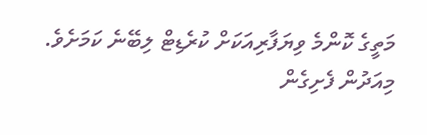މަތީގެ ކޮންމެ ވިޔަފާރިއަކަށް ކުރެޑިޓް ލިބޭނެ ކަމަށެވެ.
މިއަދުން ފެށިގެން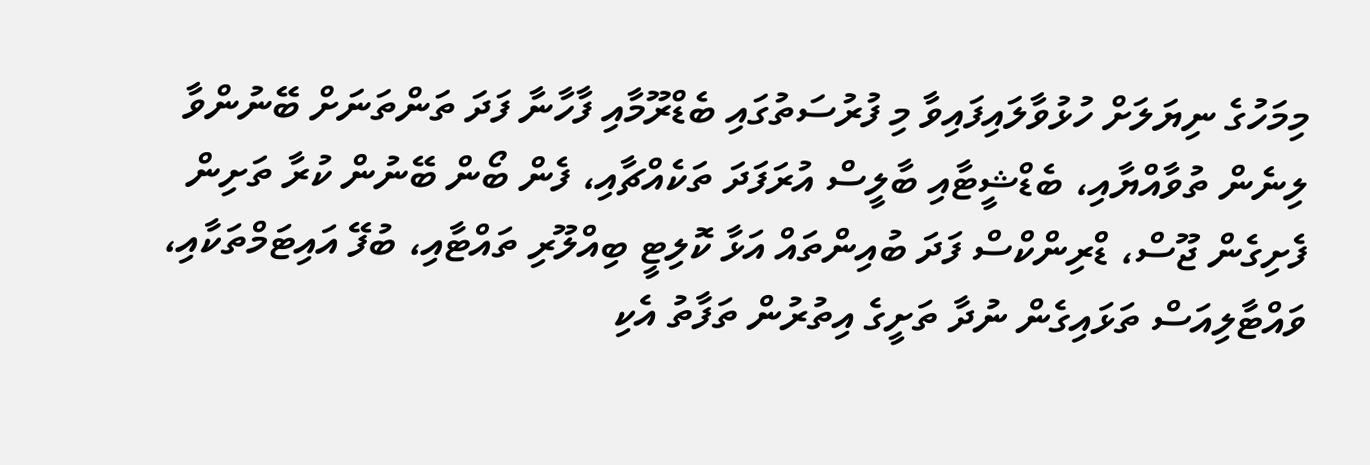މިމަހުގެ ނިޔަލަށް ހުޅުވާލައިފައިވާ މި ފުރުސަތުގައި ބެޑްރޫމާއި ފާހާނާ ފަދަ ތަންތަނަށް ބޭނުންވާ ލިނެން ތުވާއްޔާއި، ބެޑްޝީޓާއި ބާލީސް އުރަފަދަ ތަކެއްޗާއި، ފެން ބޯން ބޭނުން ކުރާ ތަށިން ފެށިގެން ޖޫސް، ޑްރިންކްސް ފަދަ ބުއިންތައް އަޅާ ކޮލިޓީ ބިއްލޫރި ތައްޓާއި، ބުފޭ އައިޓަމްތަކާއި، ވައްޓާލިއަސް ތަޅައިގެން ނުދާ ތަށީގެ އިތުރުން ތަފާތު އެކި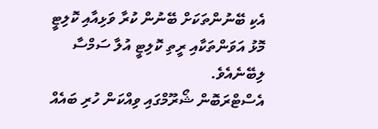އެކި ބޭނުންތަކަށް ބޭނުން ކުރާ ވަޅިއާއި ކޮލިޓީ މޮޅު އަވަންތަކާއި ރީތި ކޮލިޓީ އުލާ ސަމްސާ ލިބޭނެއެވެ.
އެސްޓްރަބޮން ޝޯރޫމްގައި ވިއްކަން ހުރި ބައެއް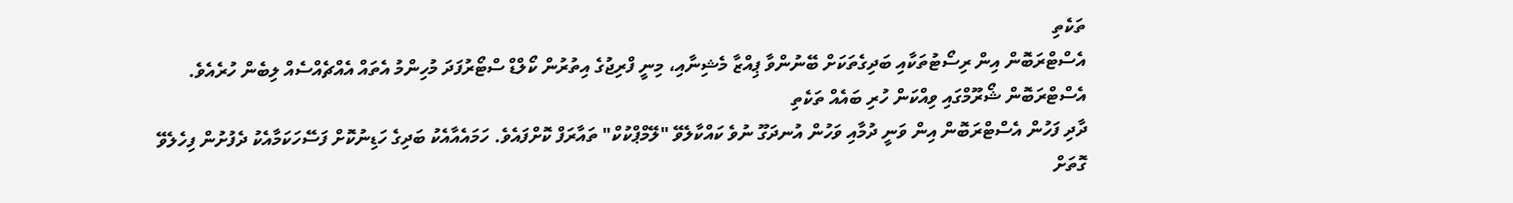ތަކެތި
އެސްޓްރަބޮން އިން ރިސޯޓުތަކާއި ބަދިގެތަކަށް ބޭނުންވާ ޕިއްޒާ މެޝިނާއި، މިނީ ފްރިޖުގެ އިތުރުން ކޯލްޑް ސްޓޯރުފަދަ މުހިންމު އެތައް އެއްޗެއްސެއް ލިބެން ހުރެއެވެ.
އެސްޓްރަބޮން ޝޯރޫމްގައި ވިއްކަން ހުރި ބައެއް ތަކެތި
ދާދި ފަހުން އެސްޓްރަބޮން އިން ވަނީ ދުމާއި ވަހުން އުނދަގޫ ނުވެ ކައްކާލެވޭ "ލޭމްޕްކުކް" ތައާރަފް ކޮށްފައެވެ. ހަމައެއާއެކު ބަދިގެ ހަޑިނުކޮށް ފަސޭހަކަމާއެކު ދެފުށުން ފިހެލެވޭ ގޮތަށް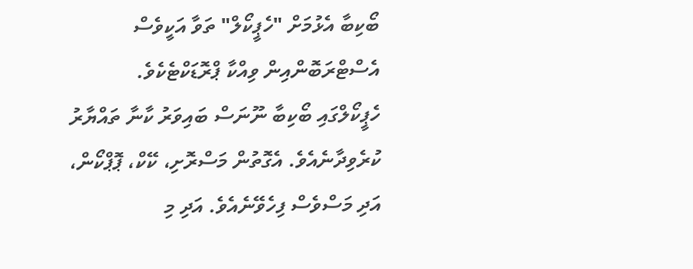ބޯކިބާ އެޅުމަށް "ހެޕީކޯލް" ތަވާ އަކީވެސް އެސްޓްރަބޮންއިން ވިއްކާ ޕްރޮޑަކްޓެކެވެ.
ހެޕީކޯލްގައި ބޯކިބާ ނޫނަސް ބައިވަރު ކާނާ ތައްޔާރު ކުރެވިދާނެއެވެ. އެގޮތުން މަސްރޮށި، ކޭކް، ޕޮޕްކޯން، އަދި މަސްވެސް ފިހެވޭނެއެވެ. އަދި މި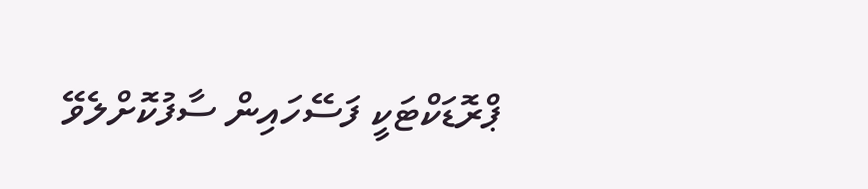ޕްރޮޑަކްޓަކީ ފަސޭހައިން ސާފުކޮށްލެވޭ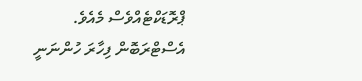ޕްރޮޑަކްޓެއްވެސް މެއެވެ.
އެސްޓްރަބޮން ފިހާރަ ހުންނަނީ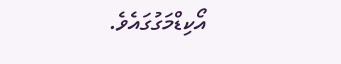އޯކިޑްމަގުގައެވެ.